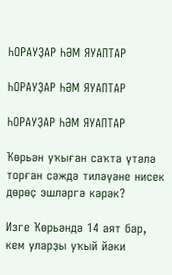ҺОРАУҘАР ҺӘМ ЯУАПТАР

ҺОРАУҘАР ҺӘМ ЯУАПТАР

ҺОРАУҘАР ҺӘМ ЯУАПТАР

Ҡөрьән уҡыған саҡта үтәлә торған сәждә тиләүәне нисек дөрөҫ эшләргә кәрәк?

Изге Ҡөрьәндә 14 аят бар, кем уларҙы уҡый йәки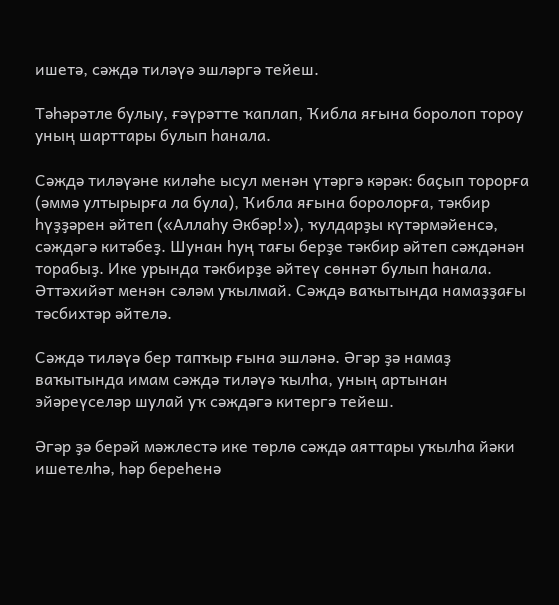ишетә, сәждә тиләүә эшләргә тейеш.

Тәһәрәтле булыу, ғәүрәтте ҡаплап, Ҡибла яғына боролоп тороу уның шарттары булып һанала.

Сәждә тиләүәне киләһе ысул менән үтәргә кәрәк: баҫып торорға (әммә ултырырға ла була), Ҡибла яғына боролорға, тәкбир һүҙҙәрен әйтеп («Аллаһу Әкбәр!»), ҡулдарҙы күтәрмәйенсә, сәждәгә китәбеҙ. Шунан һуң тағы берҙе тәкбир әйтеп сәждәнән торабыҙ. Ике урында тәкбирҙе әйтеү сөннәт булып һанала. Әттәхийәт менән сәләм уҡылмай. Сәждә ваҡытында намаҙҙағы тәсбихтәр әйтелә.

Сәждә тиләүә бер тапҡыр ғына эшләнә. Әгәр ҙә намаҙ ваҡытында имам сәждә тиләүә ҡылһа, уның артынан эйәреүселәр шулай уҡ сәждәгә китергә тейеш.

Әгәр ҙә берәй мәжлестә ике төрлө сәждә аяттары уҡылһа йәки ишетелһә, һәр береһенә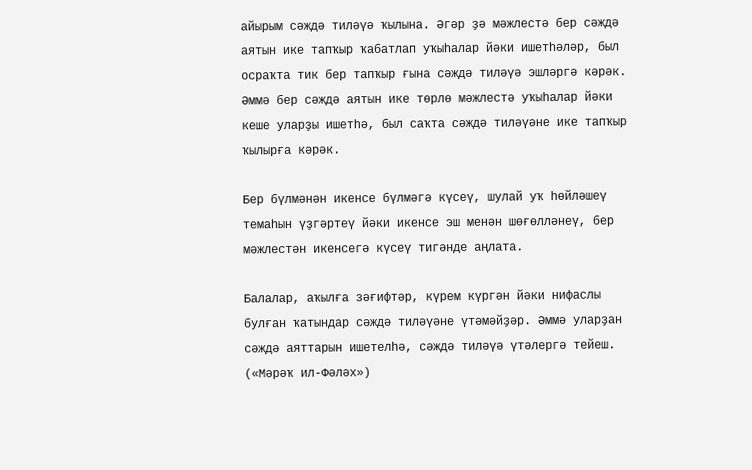айырым сәждә тиләүә ҡылына. Әгәр ҙә мәжлестә бер сәждә аятын ике тапҡыр ҡабатлап уҡыһалар йәки ишетһәләр, был осраҡта тик бер тапҡыр ғына сәждә тиләүә эшләргә кәрәк. Әммә бер сәждә аятын ике төрлө мәжлестә уҡыһалар йәки кеше уларҙы ишетһә, был саҡта сәждә тиләүәне ике тапҡыр ҡылырға кәрәк.

Бер бүлмәнән икенсе бүлмәгә күсеү, шулай уҡ һөйләшеү темаһын үҙгәртеү йәки икенсе эш менән шөғөлләнеү, бер мәжлестән икенсегә күсеү тигәнде аңлата.

Балалар, аҡылға зәғифтәр, күрем күргән йәки нифаслы булған ҡатындар сәждә тиләүәне үтәмәйҙәр. Әммә уларҙан сәждә аяттарын ишетелһә, сәждә тиләүә үтәлергә тейеш. («Мәрәҡ ил-Фәләх»)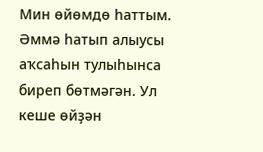Мин өйөмдө һаттым. Әммә һатып алыусы аҡсаһын тулыһынса биреп бөтмәгән. Ул кеше өйҙән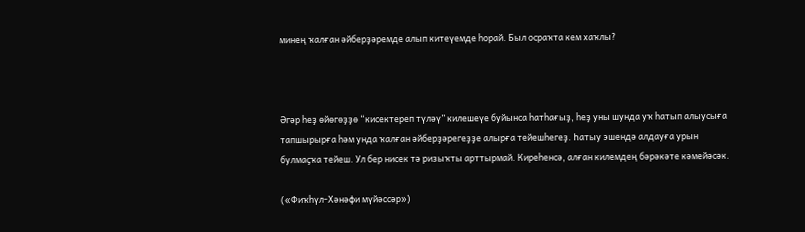минең ҡалған әйберҙәремде алып китеүемде һорай. Был осраҡта кем хаҡлы?



Әгәр һеҙ өйөгөҙҙө “кисектереп түләү” килешеүе буйынса һатһағыҙ, һеҙ уны шунда уҡ һатып алыусыға тапшырырға һәм унда ҡалған әйберҙәрегеҙҙе алырға тейешһегеҙ. Һатыу эшендә алдауға урын булмаҫҡа тейеш. Ул бер нисек тә ризыҡты арттырмай. Киреһенсә, алған килемдең бәрәкәте кәмейәсәк.

(«Фиҡһүл-Хәнәфи мүйәссәр»)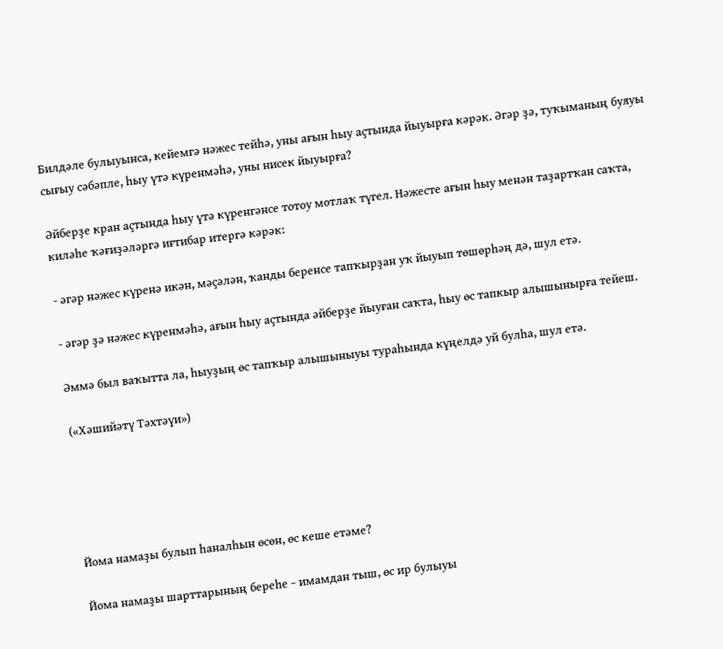Билдәле булыуынса, кейемгә нәжес тейһә, уны ағын һыу аҫтында йыуырға кәрәк. Әгәр ҙә, туҡыманың буяуы сығыу сәбәпле, һыу үтә күренмәһә, уны нисек йыуырға?

Әйберҙе кран аҫтында һыу үтә күренгәнсе тотоу мотлаҡ түгел. Нәжесте ағын һыу менән таҙартҡан саҡта, киләһе ҡәғиҙәләргә иғтибар итергә кәрәк:

- әгәр нәжес күренә икән, мәҫәлән, ҡанды беренсе тапҡырҙан уҡ йыуып төшөрһәң дә, шул етә.

- әгәр ҙә нәжес күренмәһә, ағын һыу аҫтында әйберҙе йыуған саҡта, һыу өс тапкыр алышынырға тейеш.

Әммә был ваҡытта ла, һыуҙың өс тапҡыр алышыныуы тураһында күңелдә уй булһа, шул етә.

(«Хәшийәтү Тәхтәүи»)





Йома намаҙы булып һаналһын өсөн, өс кеше етәме?

Йома намаҙы шарттарының береһе − имамдан тыш, өс ир булыуы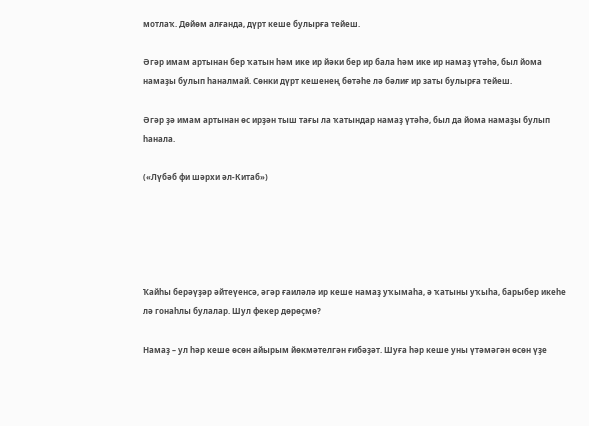мотлаҡ. Дөйөм алғанда, дүрт кеше булырға тейеш.

Әгәр имам артынан бер ҡатын һәм ике ир йәки бер ир бала һәм ике ир намаҙ үтәһә, был йома намаҙы булып һаналмай. Сөнки дүрт кешенең бөтәһе лә бәлиғ ир заты булырға тейеш.

Әгәр ҙә имам артынан өс ирҙән тыш тағы ла ҡатындар намаҙ үтәһә, был да йома намаҙы булып һанала.

(«Лүбәб фи шәрхи әл-Китаб»)





Ҡайһы берәүҙәр әйтеүенсә, әгәр ғаиләлә ир кеше намаҙ уҡымаһа, ә ҡатыны уҡыһа, барыбер икеһе лә гонаһлы булалар. Шул фекер дөрөҫмө?

Намаҙ – ул һәр кеше өсөн айырым йөкмәтелгән ғибәҙәт. Шуға һәр кеше уны үтәмәгән өсөн үҙе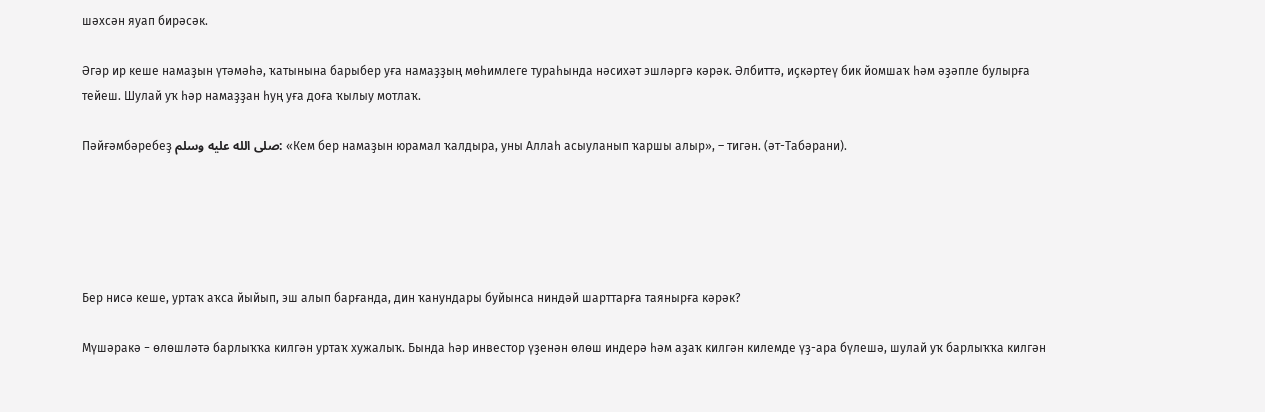шәхсән яуап бирәсәк.

Әгәр ир кеше намаҙын үтәмәһә, ҡатынына барыбер уға намаҙҙың мөһимлеге тураһында нәсихәт эшләргә кәрәк. Әлбиттә, иҫкәртеү бик йомшаҡ һәм әҙәпле булырға тейеш. Шулай уҡ һәр намаҙҙан һуң уға доға ҡылыу мотлаҡ.

Пәйғәмбәребеҙ صلى الله عليه وسلم: «Кем бер намаҙын юрамал ҡалдыра, уны Аллаһ асыуланып ҡаршы алыр», – тигән. (әт-Табәрани).





Бер нисә кеше, уртаҡ аҡса йыйып, эш алып барғанда, дин ҡанундары буйынса ниндәй шарттарға таянырға кәрәк?

Мүшәракә − өлөшләтә барлыҡҡа килгән уртаҡ хужалыҡ. Бында һәр инвестор үҙенән өлөш индерә һәм аҙаҡ килгән килемде үҙ-ара бүлешә, шулай уҡ барлыҡҡа килгән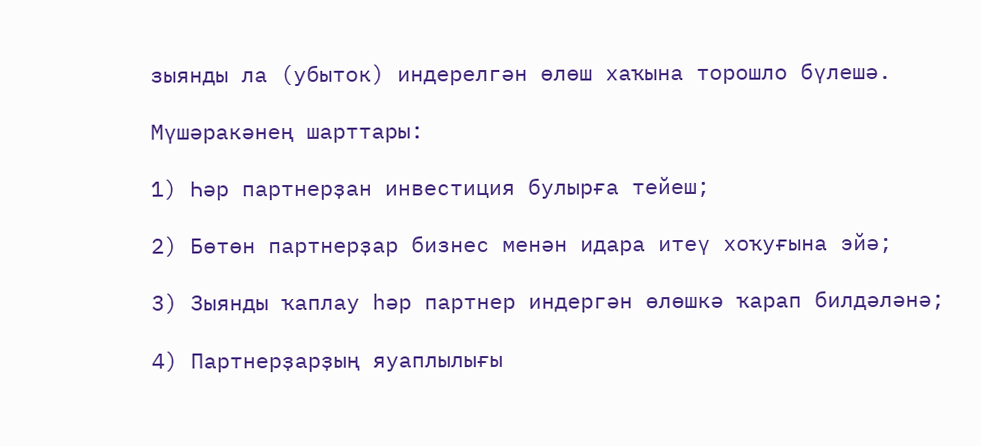зыянды ла (убыток) индерелгән өлөш хаҡына торошло бүлешә.

Мүшәракәнең шарттары:

1) Һәр партнерҙан инвестиция булырға тейеш;

2) Бөтөн партнерҙар бизнес менән идара итеү хоҡуғына эйә;

3) Зыянды ҡаплау һәр партнер индергән өлөшкә ҡарап билдәләнә;

4) Партнерҙарҙың яуаплылығы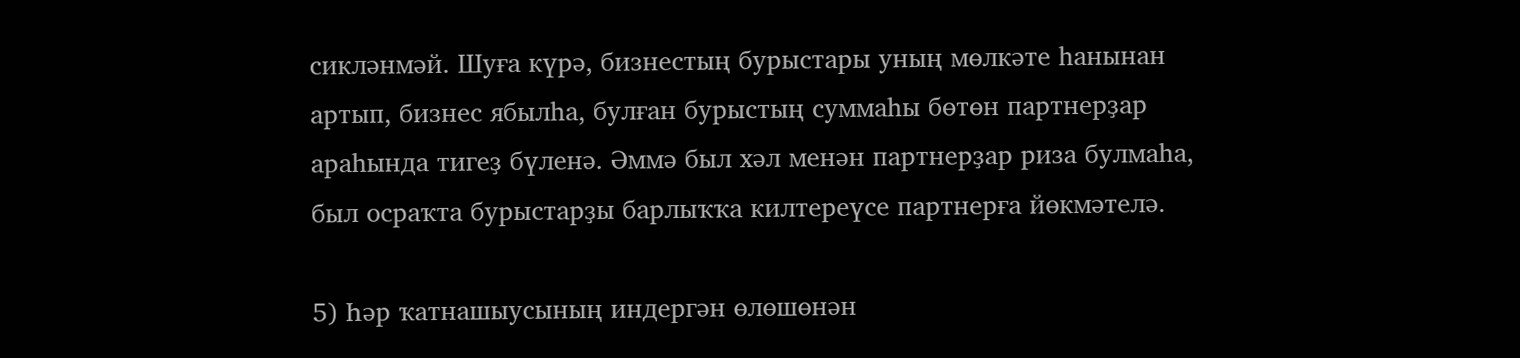сикләнмәй. Шуға күрә, бизнестың бурыстары уның мөлкәте һанынан артып, бизнес ябылһа, булған бурыстың суммаһы бөтөн партнерҙар араһында тигеҙ бүленә. Әммә был хәл менән партнерҙар риза булмаһа, был осраҡта бурыстарҙы барлыҡҡа килтереүсе партнерға йөкмәтелә.

5) Һәр ҡатнашыусының индергән өлөшөнән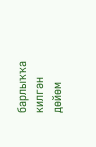барлыҡҡа килгән дөйөм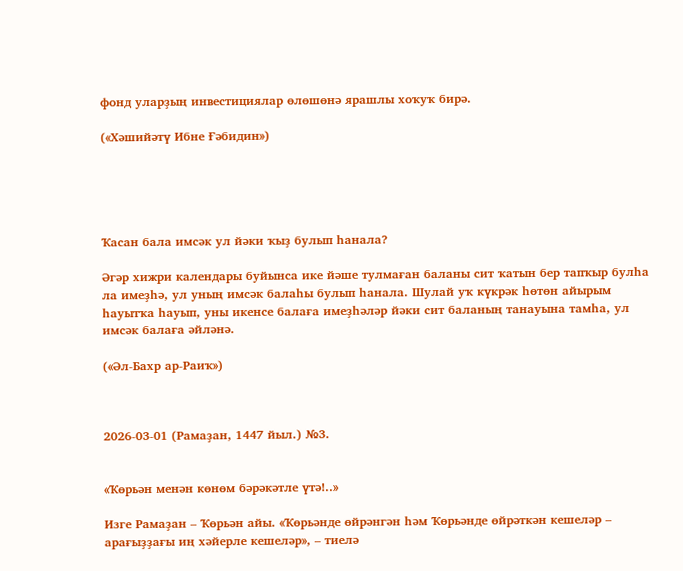фонд уларҙың инвестициялар өлөшөнә ярашлы хоҡуҡ бирә.

(«Хәшийәтү Ибне Ғәбидин»)





Ҡасан бала имсәк ул йәки ҡыҙ булып һанала?

Әгәр хижри календары буйынса ике йәше тулмаған баланы сит ҡатын бер тапҡыр булһа ла имеҙһә, ул уның имсәк балаһы булып һанала. Шулай уҡ күкрәк һөтөн айырым һауытҡа һауып, уны икенсе балаға имеҙһәләр йәки сит баланың танауына тамһа, ул имсәк балаға әйләнә.

(«Әл-Бахр ар-Раиҡ»)



2026-03-01 (Рамаҙан, 1447 йыл.) №3.


«Ҡөрьән менән көнөм бәрәкәтле үтә!..»

Изге Рамаҙан – Ҡөрьән айы. «Ҡөрьәнде өйрәнгән һәм Ҡөрьәнде өйрәткән кешеләр – арағыҙҙағы иң хәйерле кешеләр», – тиелә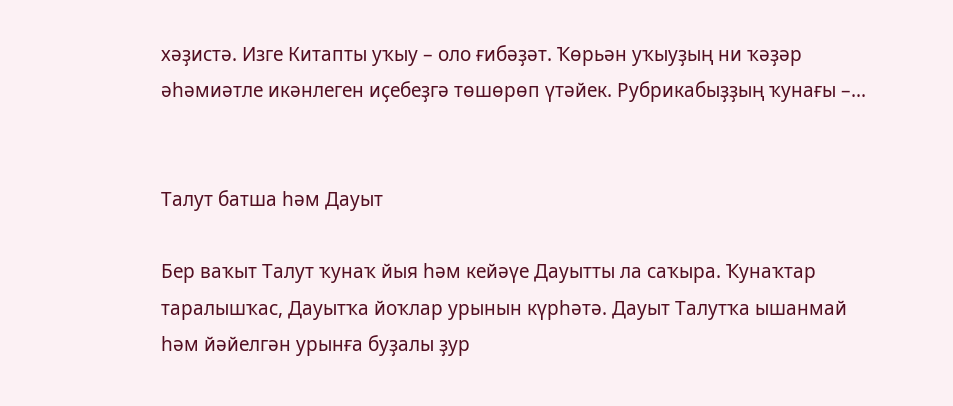хәҙистә. Изге Китапты уҡыу – оло ғибәҙәт. Ҡөрьән уҡыуҙың ни ҡәҙәр әһәмиәтле икәнлеген иҫебеҙгә төшөрөп үтәйек. Рубрикабыҙҙың ҡунағы –...


Талут батша һәм Дауыт

Бер ваҡыт Талут ҡунаҡ йыя һәм кейәүе Дауытты ла саҡыра. Ҡунаҡтар таралышҡас, Дауытҡа йоҡлар урынын күрһәтә. Дауыт Талутҡа ышанмай һәм йәйелгән урынға буҙалы ҙур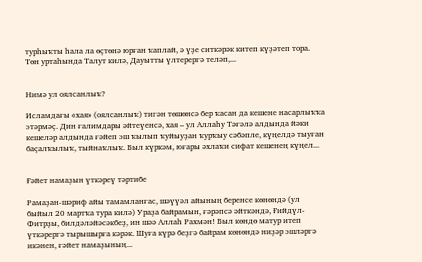турһыҡты һала ла өҫтөнә юрған ҡаплай, ә үҙе ситкәрәк китеп күҙәтеп тора.   Төн уртаһында Талут килә, Дауытты үлтерергә теләп,...


Нимә ул оялсанлыҡ?

Исламдағы «хая» (оялсанлыҡ) тигән төшөнсә бер ҡасан да кешене насарлыҡҡа этәрмәҫ. Дин ғалимдары әйтеүенсә, хая – ул Аллаһу Тәғәлә алдында йәки кешеләр алдында ғәйеп эш ҡылып ҡуйыуҙан ҡурҡыу сәбәпле, күңелдә тыуған баҫалҡылыҡ, тыйнаҡлыҡ. Был күркәм, юғары әхлаҡи сифат кешенең күңел...


Ғәйет намаҙын үткәреү тәртибе

Рамаҙан-шәриф айы тамамланғас, шәүүәл айының беренсе көнөндә (ул быйыл 20 мартҡа тура килә) Ураҙа байрамын, ғәрәпсә әйткәндә, Ғийдүл-Фитрҙы, билдәләйәсәкбеҙ, ин шәә Аллаһ Рахмән! Был көндө матур итеп үткәрергә тырышырға кәрәк. Шуға күрә беҙгә байрам көнөндә ниҙәр эшләргә икәнен, ғәйет намаҙының...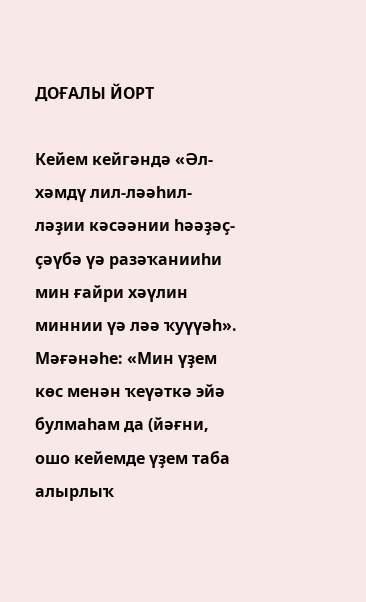ДОҒАЛЫ ЙОРТ

Кейем кейгәндә «Әл-хәмдү лил-ләәһил-ләҙии кәсәәнии һәәҙәҫ-ҫәүбә үә разәҡанииһи мин ғайри хәүлин миннии үә ләә ҡуүүәһ». Мәғәнәһе: «Мин үҙем көс менән ҡеүәткә эйә булмаһам да (йәғни, ошо кейемде үҙем таба алырлыҡ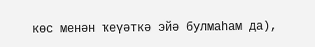көс менән ҡеүәткә эйә булмаһам да),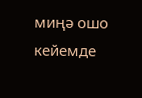миңә ошо кейемде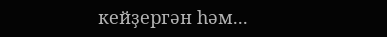кейҙергән һәм...